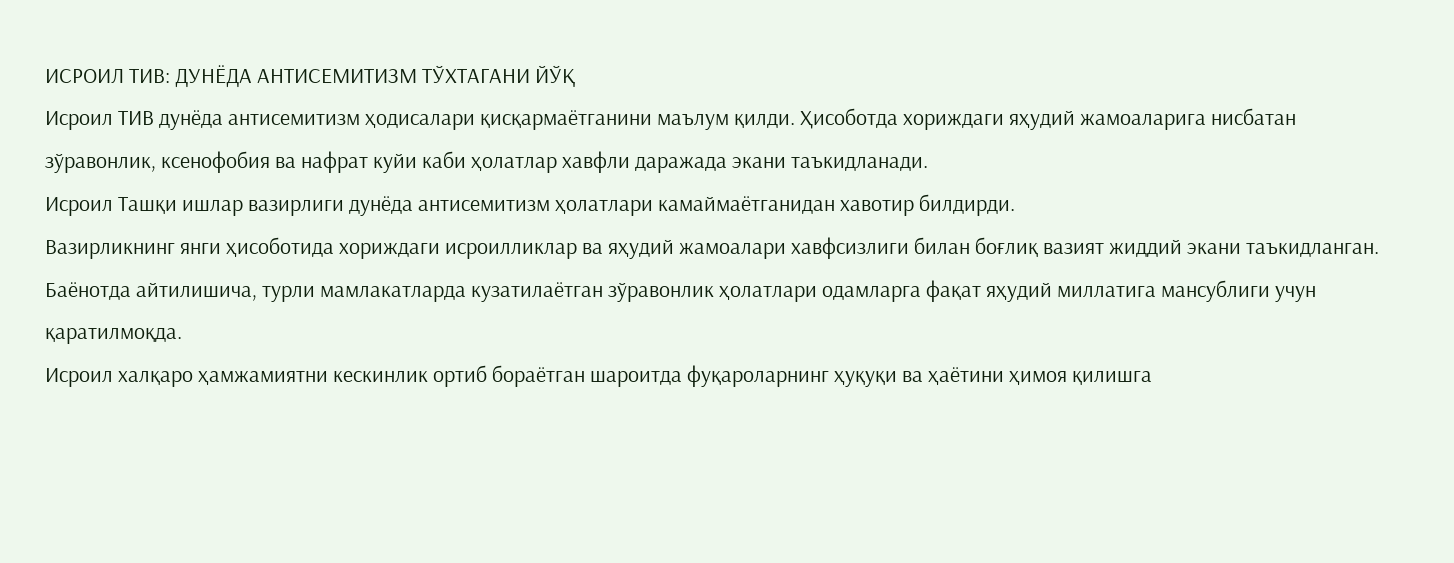ИСРОИЛ ТИВ: ДУНЁДА АНТИСЕМИТИЗМ ТЎХТАГАНИ ЙЎҚ
Исроил ТИВ дунёда антисемитизм ҳодисалари қисқармаётганини маълум қилди. Ҳисоботда хориждаги яҳудий жамоаларига нисбатан зўравонлик, ксенофобия ва нафрат куйи каби ҳолатлар хавфли даражада экани таъкидланади.
Исроил Ташқи ишлар вазирлиги дунёда антисемитизм ҳолатлари камаймаётганидан хавотир билдирди.
Вазирликнинг янги ҳисоботида хориждаги исроилликлар ва яҳудий жамоалари хавфсизлиги билан боғлиқ вазият жиддий экани таъкидланган.
Баёнотда айтилишича, турли мамлакатларда кузатилаётган зўравонлик ҳолатлари одамларга фақат яҳудий миллатига мансублиги учун қаратилмоқда.
Исроил халқаро ҳамжамиятни кескинлик ортиб бораётган шароитда фуқароларнинг ҳуқуқи ва ҳаётини ҳимоя қилишга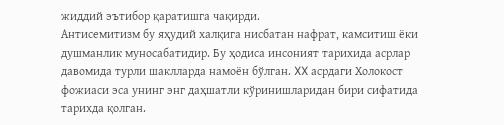жиддий эътибор қаратишга чақирди.
Антисемитизм бу яҳудий халқига нисбатан нафрат, камситиш ёки душманлик муносабатидир. Бу ҳодиса инсоният тарихида асрлар давомида турли шаклларда намоён бўлган. XX асрдаги Холокост фожиаси эса унинг энг даҳшатли кўринишларидан бири сифатида тарихда қолган.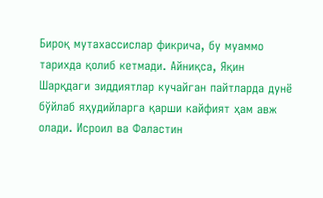Бироқ мутахассислар фикрича, бу муаммо тарихда қолиб кетмади. Айниқса, Яқин Шарқдаги зиддиятлар кучайган пайтларда дунё бўйлаб яҳудийларга қарши кайфият ҳам авж олади. Исроил ва Фаластин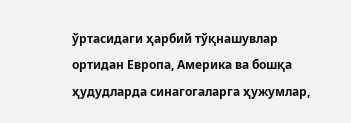ўртасидаги ҳарбий тўқнашувлар ортидан Европа, Америка ва бошқа ҳудудларда синагогаларга ҳужумлар,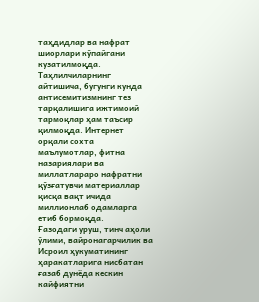таҳдидлар ва нафрат шиорлари кўпайгани кузатилмоқда.
Таҳлилчиларнинг айтишича, бугунги кунда антисемитизмнинг тез тарқалишига ижтимоий тармоқлар ҳам таъсир қилмоқда. Интернет орқали сохта маълумотлар, фитна назариялари ва миллатлараро нафратни қўзғатувчи материаллар қисқа вақт ичида миллионлаб одамларга етиб бормоқда.
Ғазодаги уруш, тинч аҳоли ўлими, вайронагарчилик ва Исроил ҳукуматининг ҳаракатларига нисбатан ғазаб дунёда кескин кайфиятни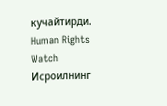кучайтирди.
Human Rights Watch Исроилнинг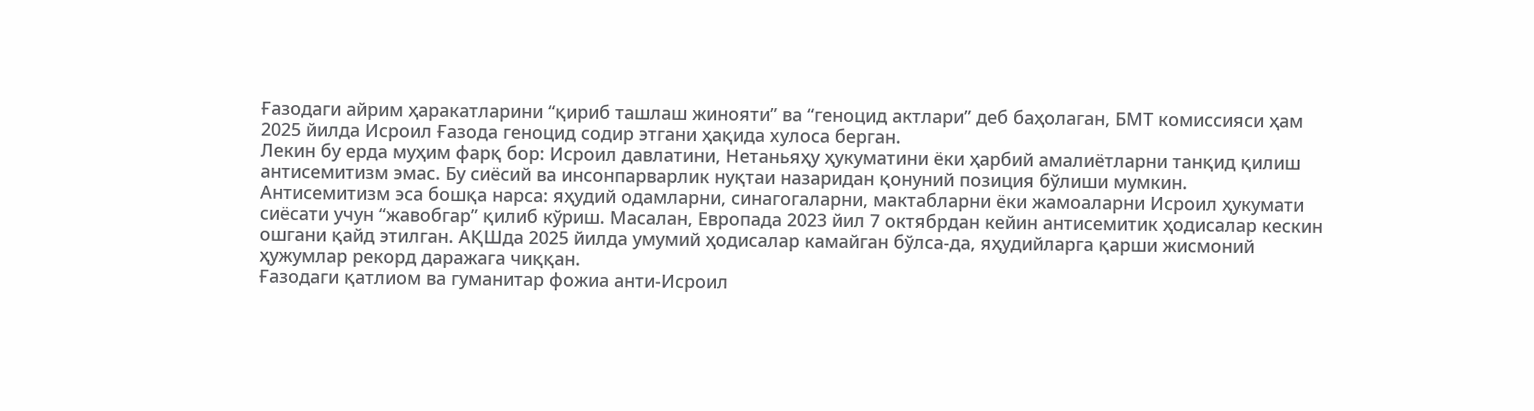Ғазодаги айрим ҳаракатларини “қириб ташлаш жинояти” ва “геноцид актлари” деб баҳолаган, БМТ комиссияси ҳам 2025 йилда Исроил Ғазода геноцид содир этгани ҳақида хулоса берган.
Лекин бу ерда муҳим фарқ бор: Исроил давлатини, Нетаньяҳу ҳукуматини ёки ҳарбий амалиётларни танқид қилиш антисемитизм эмас. Бу сиёсий ва инсонпарварлик нуқтаи назаридан қонуний позиция бўлиши мумкин.
Антисемитизм эса бошқа нарса: яҳудий одамларни, синагогаларни, мактабларни ёки жамоаларни Исроил ҳукумати сиёсати учун “жавобгар” қилиб кўриш. Масалан, Европада 2023 йил 7 октябрдан кейин антисемитик ҳодисалар кескин ошгани қайд этилган. АҚШда 2025 йилда умумий ҳодисалар камайган бўлса-да, яҳудийларга қарши жисмоний ҳужумлар рекорд даражага чиққан.
Ғазодаги қатлиом ва гуманитар фожиа анти-Исроил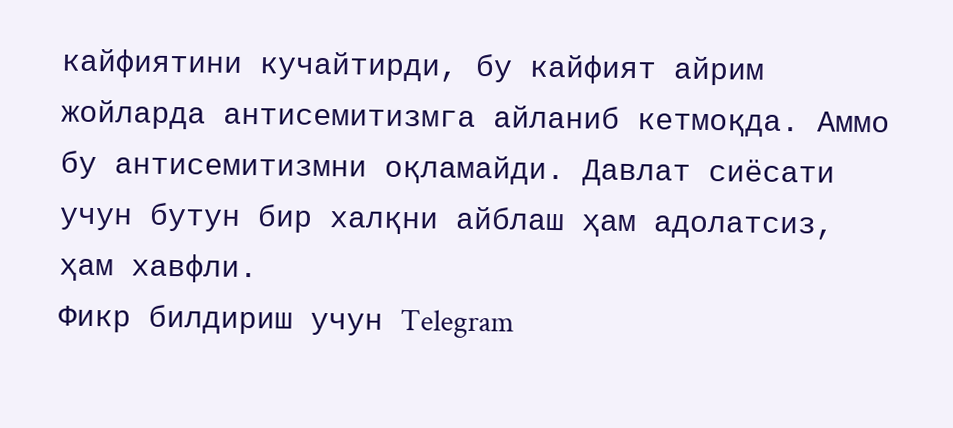кайфиятини кучайтирди, бу кайфият айрим жойларда антисемитизмга айланиб кетмоқда. Аммо бу антисемитизмни оқламайди. Давлат сиёсати учун бутун бир халқни айблаш ҳам адолатсиз, ҳам хавфли.
Фикр билдириш учун Telegram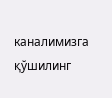каналимизга қўшилинг